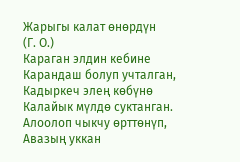Жарыгы калат өнөрдүн
(Г. О.)
Караган элдин кебине
Карандаш болуп учталган,
Кадыркеч элең көбүнө
Калайык мүлдө суктанган.
Алоолоп чыкчу өрттөнүп,
Авазың уккан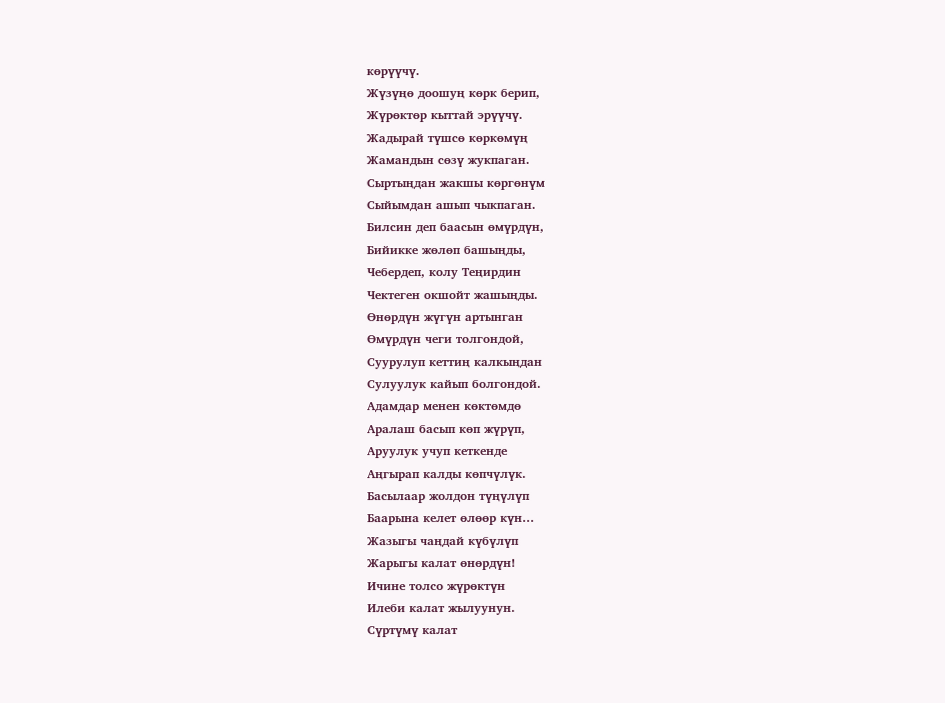көрүүчү.
Жүзүңө доошуң көрк берип,
Жүрөктөр кыттай эрүүчү.
Жадырай түшсө көркөмүң
Жамандын сөзү жукпаган.
Сыртыңдан жакшы көргөнүм
Сыйымдан ашып чыкпаган.
Билсин деп баасын өмүрдүн,
Бийикке жөлөп башыңды,
Чебердеп, колу Теңирдин
Чектеген окшойт жашыңды.
Өнөрдүн жүгүн артынган
Өмүрдүн чеги толгондой,
Суурулуп кеттиң калкыңдан
Сулуулук кайып болгондой.
Адамдар менен көктөмдө
Аралаш басып көп жүрүп,
Аруулук учуп кеткенде
Аңгырап калды көпчүлүк.
Басылаар жолдон түңүлүп
Баарына келет өлөөр күн…
Жазыгы чаңдай күбүлүп
Жарыгы калат өнөрдүн!
Ичине толсо жүрөктүн
Илеби калат жылуунун.
Сүртүмү калат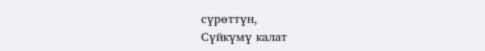сүрөттүн,
Сүйкүмү калат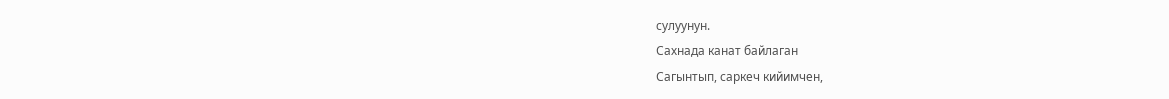сулуунун.
Сахнада канат байлаган
Сагынтып, саркеч кийимчен,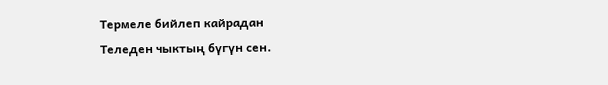Термеле бийлеп кайрадан
Теледен чыктың бүгүн сен.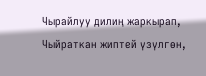Чырайлуу дилиң жаркырап,
Чыйраткан жиптей үзүлгөн,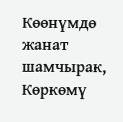Көөнүмдө жанат шамчырак,
Көркөмү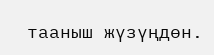тааныш жүзүңдөн.